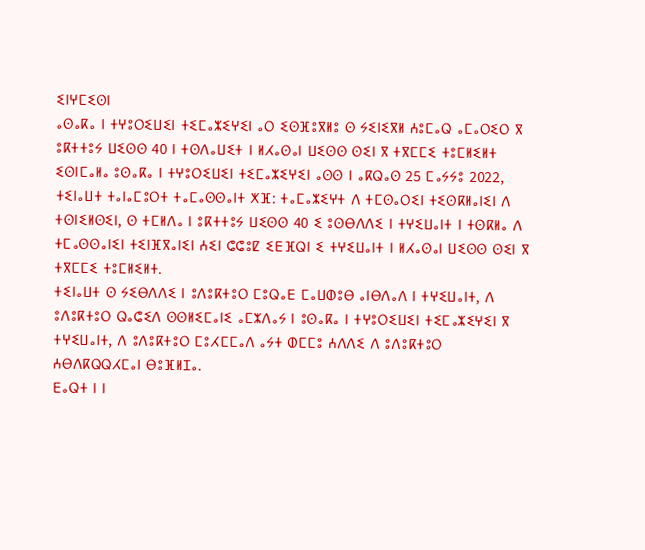ⵉⵏⵖⵎⵉⵙⵏ
ⴰⵙⴰⴽⴰ ⵏ ⵜⵖⵓⵔⵉⵡⵉⵏ ⵜⵉⵎⴰⵣⵉⵖⵉⵏ ⴰⵔ ⵉⵙⴼⵓⴳⵍⵓ ⵙ ⵢⵉⵏⵉⴳⵍ ⵄⵓⵎⴰⵕ ⴰⵎⴰⵔⵉⵔ ⴳ ⵓⴽⵜⵜⵓⵢ ⵡⵉⵙⵙ 40 ⵏ ⵜⵙⴷⴰⵡⵉⵜ ⵏ ⵍⵃⴰⵙⴰⵏ ⵡⵉⵙⵙ ⵙⵉⵏ ⴳ ⵜⴳⵎⵎⵉ ⵜⵓⵎⵍⵉⵍⵜ
ⵉⵙⵏⵎⴰⵍⴰ ⵓⵙⴰⴽⴰ ⵏ ⵜⵖⵓⵔⵉⵡⵉⵏ ⵜⵉⵎⴰⵣⵉⵖⵉⵏ ⴰⵙⵙ ⵏ ⴰⴽⵕⴰⵙ 25 ⵎⴰⵢⵢⵓ 2022, ⵜⵉⵏⴰⵡⵜ ⵜⴰⵏⴰⵎⵓⵔⵜ ⵜⴰⵎⴰⵙⵙⴰⵏⵜ ⵅⴼ: ⵜⴰⵎⴰⵣⵉⵖⵜ ⴷ ⵜⵎⵙⴰⵔⵉⵏ ⵜⵉⵙⴽⵍⴰⵏⵉⵏ ⴷ ⵜⵙⵏⵉⵍⵙⵉⵏ, ⵙ ⵜⵎⵍⴷⴰ ⵏ ⵓⴽⵜⵜⵓⵢ ⵡⵉⵙⵙ 40 ⵉ ⵓⵙⴱⴷⴷⵉ ⵏ ⵜⵖⵉⵡⴰⵏⵜ ⵏ ⵜⵙⴽⵍⴰ ⴷ ⵜⵎⴰⵙⵙⴰⵏⵉⵏ ⵜⵉⵏⴼⴳⴰⵏⵉⵏ ⵄⵉⵏ ⵛⵛⵓⵇ ⵉⴹⴼⵕⵏ ⵉ ⵜⵖⵉⵡⴰⵏⵜ ⵏ ⵍⵃⴰⵙⴰⵏ ⵡⵉⵙⵙ ⵙⵉⵏ ⴳ ⵜⴳⵎⵎⵉ ⵜⵓⵎⵍⵉⵍⵜ.
ⵜⵉⵏⴰⵡⵜ ⵙ ⵢⵉⴱⴷⴷⵉ ⵏ ⵓⴷⵓⴽⵜⵓⵔ ⵎⵓⵕⴰⴹ ⵎⴰⵡⵀⵓⴱ ⴰⵏⴱⴷⴰⴷ ⵏ ⵜⵖⵉⵡⴰⵏⵜ, ⴷ ⵓⴷⵓⴽⵜⵓⵔ ⵕⴰⵛⵉⴷ ⵙⵙⵍⵉⵎⴰⵏⵉ ⴰⵎⵣⴷⴰⵢ ⵏ ⵓⵙⴰⴽⴰ ⵏ ⵜⵖⵓⵔⵉⵡⵉⵏ ⵜⵉⵎⴰⵣⵉⵖⵉⵏ ⴳ ⵜⵖⵉⵡⴰⵏⵜ, ⴷ ⵓⴷⵓⴽⵜⵓⵔ ⵎⵓⵃⵎⵎⴰⴷ ⴰⵢⵜ ⵀⵎⵎⵓ ⵄⴷⴷⵉ ⴷ ⵓⴷⵓⴽⵜⵓⵔ ⵄⴱⴷⴽⵕⵕⵃⵎⴰⵏ ⴱⵓⴼⵍⵊⴰ.
ⴹⴰⵕⵜ ⵏ ⵏ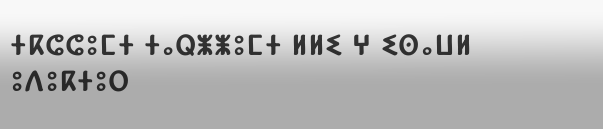ⵜⴽⵛⵛⵓⵎⵜ ⵜⴰⵕⵥⵥⵓⵎⵜ ⵍⵍⵉ ⵖ ⵉⵙⴰⵡⵍ ⵓⴷⵓⴽⵜⵓⵔ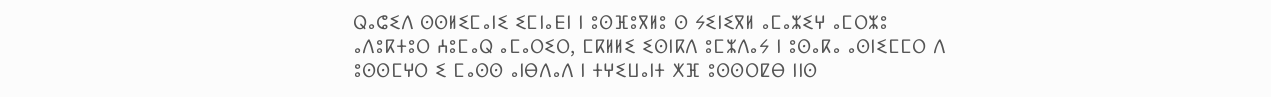ⵕⴰⵛⵉⴷ ⵙⵙⵍⵉⵎⴰⵏⵉ ⵉⵎⵏⴰⴹⵏ ⵏ ⵓⵙⴼⵓⴳⵍⵓ ⵙ ⵢⵉⵏⵉⴳⵍ ⴰⵎⴰⵣⵉⵖ ⴰⵎⵔⵣⵓ ⴰⴷⵓⴽⵜⵓⵔ ⵄⵓⵎⴰⵕ ⴰⵎⴰⵔⵉⵔ, ⵎⴽⵍⵍⵉ ⵉⵙⵏⴽⴷ ⵓⵎⵣⴷⴰⵢ ⵏ ⵓⵙⴰⴽⴰ ⴰⵙⵏⵉⵎⵎⵔ ⴷ ⵓⵙⵙⵎⵖⵔ ⵉ ⵎⴰⵙⵙ ⴰⵏⴱⴷⴰⴷ ⵏ ⵜⵖⵉⵡⴰⵏⵜ ⵅⴼ ⵓⵙⵙⵔⵇⴱ ⵏⵏⵙ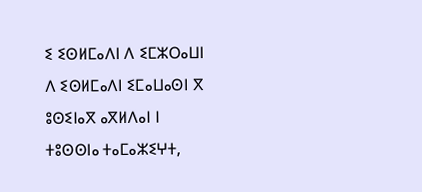ⵉ ⵉⵙⵍⵎⴰⴷⵏ ⴷ ⵉⵎⵣⵔⴰⵡⵏ ⴷ ⵉⵙⵍⵎⴰⴷⵏ ⵉⵎⴰⵡⴰⵙⵏ ⴳ ⵓⵙⵉⵏⴰⴳ ⴰⴳⵍⴷⴰⵏ ⵏ ⵜⵓⵙⵙⵏⴰ ⵜⴰⵎⴰⵣⵉⵖⵜ,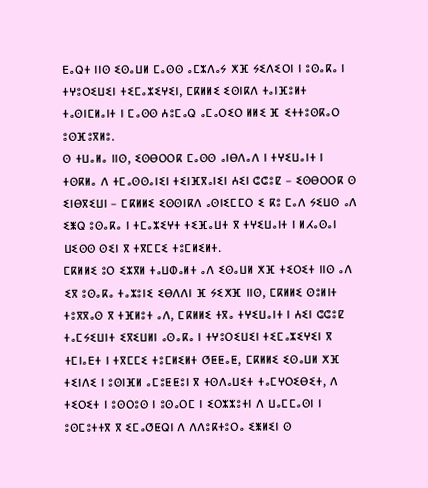ⴹⴰⵕⵜ ⵏⵏⵙ ⵉⵙⴰⵡⵍ ⵎⴰⵙⵙ ⴰⵎⵣⴷⴰⵢ ⵅⴼ ⵢⵉⴷⵉⵔⵏ ⵏ ⵓⵙⴰⴽⴰ ⵏ ⵜⵖⵓⵔⵉⵡⵉⵏ ⵜⵉⵎⴰⵣⵉⵖⵉⵏ, ⵎⴽⵍⵍⵉ ⵉⵙⵏⴽⴷ ⵜⴰⵏⴼⵓⵍⵜ ⵜⴰⵙⵏⵎⵍⴰⵏⵜ ⵏ ⵎⴰⵙⵙ ⵄⵓⵎⴰⵕ ⴰⵎⴰⵔⵉⵔ ⵍⵍⵉ ⴼ ⵉⵜⵜⵓⵙⴽⴰⵔ ⵓⵙⴼⵓⴳⵍⵓ.
ⵙ ⵜⵡⴰⵍⴰ ⵏⵏⵙ, ⵉⵙⴱⵔⵔⴽ ⵎⴰⵙⵙ ⴰⵏⴱⴷⴰⴷ ⵏ ⵜⵖⵉⵡⴰⵏⵜ ⵏ ⵜⵙⴽⵍⴰ ⴷ ⵜⵎⴰⵙⵙⴰⵏⵉⵏ ⵜⵉⵏⴼⴳⴰⵏⵉⵏ ⵄⵉⵏ ⵛⵛⵓⵇ – ⵉⵙⴱⵔⵔⴽ ⵙ ⵉⵏⴱⴳⵉⵡⵏ – ⵎⴽⵍⵍⵉ ⵉⵙⵙⵏⴽⴷ ⴰⵙⵏⵉⵎⵎⵔ ⵉ ⴽⵓ ⵎⴰⴷ ⵢⵉⵡⵙ ⴰⴷ ⵉⵥⵕ ⵓⵙⴰⴽⴰ ⵏ ⵜⵎⴰⵣⵉⵖⵜ ⵜⵉⴼⴰⵡⵜ ⴳ ⵜⵖⵉⵡⴰⵏⵜ ⵏ ⵍⵃⴰⵙⴰⵏ ⵡⵉⵙⵙ ⵙⵉⵏ ⴳ ⵜⴳⵎⵎⵉ ⵜⵓⵎⵍⵉⵍⵜ.
ⵎⴽⵍⵍⵉ ⵓⵔ ⵉⵣⴳⵍ ⵜⴰⵡⵀⴰⵍⵜ ⴰⴷ ⵉⵙⴰⵡⵍ ⵅⴼ ⵜⵉⵔⵉⵜ ⵏⵏⵙ ⴰⴷ ⵉⴳ ⵓⵙⴰⴽⴰ ⵜⴰⵣⵓⵏⵉ ⵉⴱⴷⴷⵏ ⴼ ⵢⵉⵅⴼ ⵏⵏⵙ, ⵎⴽⵍⵍⵉ ⵙⵓⵍⵏⵜ ⵜⵓⴳⴳⴰⵙ ⴳ ⵜⴼⵍⵓⵜ ⴰⴷ, ⵎⴽⵍⵍⵉ ⵜⴳⴰ ⵜⵖⵉⵡⴰⵏⵜ ⵏ ⵄⵉⵏ ⵛⵛⵓⵇ ⵜⴰⵎⵢⵉⵡⵏⵜ ⵉⴳⵉⵡⵍⵏ ⴰⵙⴰⴽⴰ ⵏ ⵜⵖⵓⵔⵉⵡⵉⵏ ⵜⵉⵎⴰⵣⵉⵖⵉⵏ ⴳ ⵜⵎⵏⴰⴹⵜ ⵏ ⵜⴳⵎⵎⵉ ⵜⵓⵎⵍⵉⵍⵜ ⵚⵟⵟⴰⵟ, ⵎⴽⵍⵍⵉ ⵉⵙⴰⵡⵍ ⵅⴼ ⵜⵉⵏⴷⵉ ⵏ ⵓⵙⵏⴼⵍ ⴰⵎⵓⵟⵟⵓⵏ ⴳ ⵜⵙⴷⴰⵡⵉⵜ ⵜⴰⵎⵖⵔⵉⴱⵉⵜ, ⴷ ⵜⵉⵔⵉⵜ ⵏ ⵓⵙⵔⵓⵙ ⵏ ⵓⵙⴰⵔⵎ ⵏ ⵉⵔⵣⵣⵓⵜⵏ ⴷ ⵡⴰⵎⵎⴰⵙⵏ ⵏ ⵓⵙⵎⵓⵜⵜⴳ ⴳ ⵉⵎⴰⵚⵟⵕⵏ ⴷ ⴷⴷⵓⴽⵜⵓⵔⴰ ⵉⵥⵍⵉⵏ ⵙ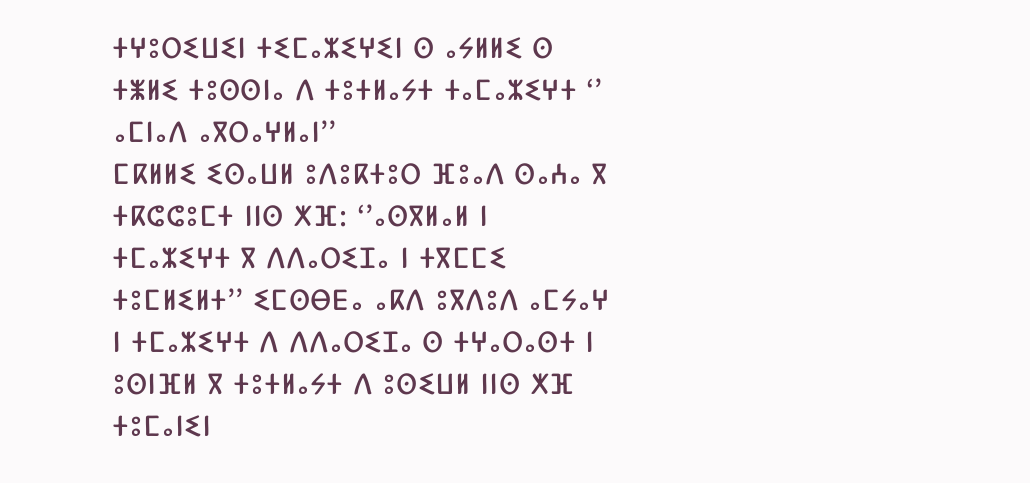ⵜⵖⵓⵔⵉⵡⵉⵏ ⵜⵉⵎⴰⵣⵉⵖⵉⵏ ⵙ ⴰⵢⵍⵍⵉ ⵙ ⵜⵥⵍⵉ ⵜⵓⵙⵙⵏⴰ ⴷ ⵜⵓⵜⵍⴰⵢⵜ ⵜⴰⵎⴰⵣⵉⵖⵜ ‘’ ⴰⵎⵏⴰⴷ ⴰⴳⵔⴰⵖⵍⴰⵏ’’
ⵎⴽⵍⵍⵉ ⵉⵙⴰⵡⵍ ⵓⴷⵓⴽⵜⵓⵔ ⴼⵓⴰⴷ ⵙⴰⵄⴰ ⴳ ⵜⴽⵛⵛⵓⵎⵜ ⵏⵏⵙ ⵅⴼ: ‘’ⴰⵙⴳⵍⴰⵍ ⵏ ⵜⵎⴰⵣⵉⵖⵜ ⴳ ⴷⴷⴰⵔⵉⵊⴰ ⵏ ⵜⴳⵎⵎⵉ ⵜⵓⵎⵍⵉⵍⵜ’’ ⵉⵎⵙⴱⴹⴰ ⴰⴽⴷ ⵓⴳⴷⵓⴷ ⴰⵎⵢⴰⵖ ⵏ ⵜⵎⴰⵣⵉⵖⵜ ⴷ ⴷⴷⴰⵔⵉⵊⴰ ⵙ ⵜⵖⴰⵔⴰⵙⵜ ⵏ ⵓⵙⵏⴼⵍ ⴳ ⵜⵓⵜⵍⴰⵢⵜ ⴷ ⵓⵙⵉⵡⵍ ⵏⵏⵙ ⵅⴼ ⵜⵓⵎⴰⵏⵉⵏ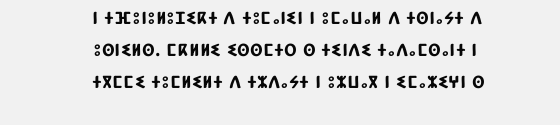ⵏ ⵜⴼⵓⵏⵓⵍⵓⵊⵉⴽⵜ ⴷ ⵜⵓⵎⴰⵏⵉⵏ ⵏ ⵓⵎⴰⵡⴰⵍ ⴷ ⵜⵙⵏⴰⵢⵜ ⴷ ⵓⵙⵏⵉⵍⵙ. ⵎⴽⵍⵍⵉ ⵉⵙⵙⵎⵜⵔ ⵙ ⵜⵉⵏⴷⵉ ⵜⴰⴷⴰⵎⵙⴰⵏⵜ ⵏ ⵜⴳⵎⵎⵉ ⵜⵓⵎⵍⵉⵍⵜ ⴷ ⵜⵣⴷⴰⵢⵜ ⵏ ⵓⵣⵡⴰⴳ ⵏ ⵉⵎⴰⵣⵉⵖⵏ ⵙ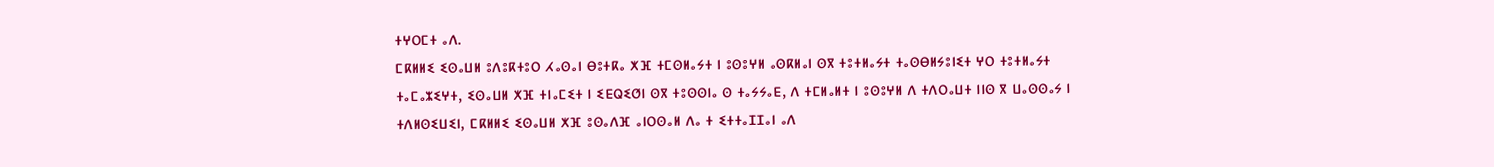ⵜⵖⵔⵎⵜ ⴰⴷ.
ⵎⴽⵍⵍⵉ ⵉⵙⴰⵡⵍ ⵓⴷⵓⴽⵜⵓⵔ ⵃⴰⵙⴰⵏ ⴱⵓⵜⴽⴰ ⵅⴼ ⵜⵎⵙⵍⴰⵢⵜ ⵏ ⵓⵙⵓⵖⵍ ⴰⵙⴽⵍⴰⵏ ⵙⴳ ⵜⵓⵜⵍⴰⵢⵜ ⵜⴰⵙⴱⵍⵢⵓⵏⵉⵜ ⵖⵔ ⵜⵓⵜⵍⴰⵢⵜ ⵜⴰⵎⴰⵣⵉⵖⵜ, ⵉⵙⴰⵡⵍ ⵅⴼ ⵜⵏⴰⵎⵉⵜ ⵏ ⵉⴹⵕⵉⵚⵏ ⵙⴳ ⵜⵓⵙⵙⵏⴰ ⵙ ⵜⴰⵢⵢⴰⴹ, ⴷ ⵜⵎⵍⴰⵍⵜ ⵏ ⵓⵙⵓⵖⵍ ⴷ ⵜⴷⵔⴰⵡⵜ ⵏⵏⵙ ⴳ ⵡⴰⵙⵙⴰⵢ ⵏ ⵜⴷⵍⵙⵉⵡⵉⵏ, ⵎⴽⵍⵍⵉ ⵉⵙⴰⵡⵍ ⵅⴼ ⵓⵙⴰⴷⴼ ⴰⵏⵔⵙⴰⵍ ⴷⴰ ⵜ ⵉⵜⵜⴰⵊⵊⴰⵏ ⴰⴷ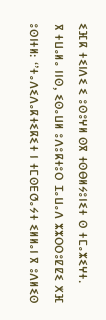ⵉⴼⴽ ⵜⵉⵏⴷⵉ ⵉ ⵓⵙⵓⵖⵍ ⵙⴳ ⵜⵙⴱⵍⵢⵓⵏⵉⵜ ⵙ ⵜⵎⴰⵣⵉⵖⵜ.
ⴳ ⵜⵡⴰⵍⴰ ⵏⵏⵙ, ⵉⵙⴰⵡⵍ ⵓⴷⵓⴽⵜⵓⵔ ⵊⴰⵡⴰⴷ ⵣⵣⵔⵔⵓⵇⵇⵉ ⵅⴼ ⵓⵙⵏⵜⵍ: ‘’ⵜⴰⴷⵉⴷⴰⴽⵜⵉⴽⵉⵜ ⵏ ⵜⵎⵙⴹⵚⴰⵢⵜ ⵉⵍⵍⴰⵏ ⴳ ⵓⴷⵍⵉⵙ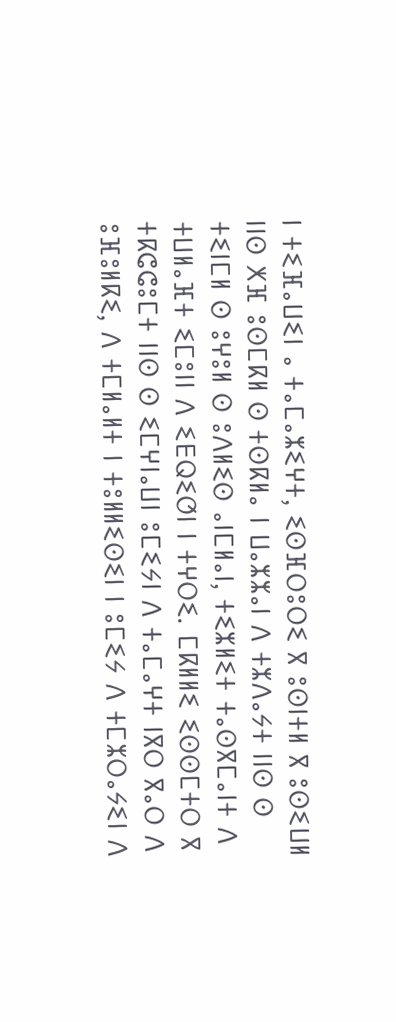ⵏ ⵜⵉⴼⴰⵡⵉⵏ ⴰ ⵜⴰⵎⴰⵣⵉⵖⵜ, ⵉⵙⴼⵔⵓⵔⵉ ⴳ ⵓⵙⵏⵜⵍ ⴳ ⵓⵙⵉⵡⵍ ⵏⵏⵙ ⵅⴼ ⵓⵙⵎⴽⵍ ⵙ ⵜⵙⴽⵍⴰ ⵏ ⵡⴰⵣⵣⴰⵏ ⴷ ⵜⵣⴷⴰⵢⵜ ⵏⵏⵙ ⵙ ⵜⵉⵏⵎⵍ ⵙ ⵓⵖⵓⵍ ⵙ ⵓⴷⵍⵉⵙ ⴰⵏⵎⵍⴰⵏ, ⵜⵉⵣⵍⵉⵜ ⵜⴰⵙⴳⵎⴰⵏⵜ ⴷ ⵜⵡⵍⴰⴼⵜ ⵉⵎⵓⵏⵏ ⴷ ⵉⴹⵕⵉⵚⵏ ⵏ ⵜⵖⵔⵉ. ⵎⴽⵍⵍⵉ ⵉⵙⵙⵎⵜⵔ ⴳ ⵜⴽⵛⵛⵓⵎⵜ ⵏⵏⵙ ⵙ ⵉⵎⵖⵏⴰⵡⵏ ⵓⵎⵉⵢⵏ ⴷ ⵜⴰⵎⴰⵖⵜ ⵏⴳⵔ ⴳⴰⵔ ⴷ ⵓⴼⵓⵍⴽⵉ, ⴷ ⵜⵎⵍⴰⵍⵜ ⵏ ⵜⵓⵍⵍⵉⵙⵉⵏ ⵏ ⵓⵎⵉⵢ ⴷ ⵜⵎⵣⵔⴰⵢⵉⵏ ⴷ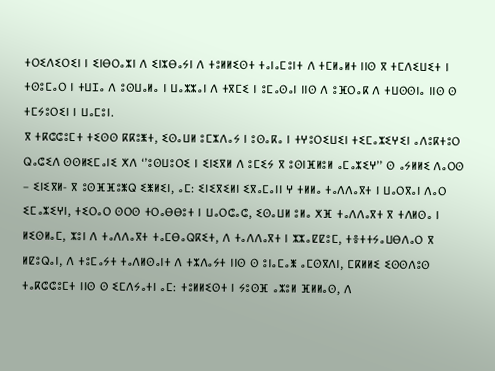ⵜⵔⵉⴷⵉⵔⵉⵏ ⵏ ⵉⵏⴱⵔⴰⵣⵏ ⴷ ⵉⵏⵣⴱⴰⵢⵏ ⴷ ⵜⵓⵍⵍⵉⵙⵜ ⵜⴰⵏⴰⵎⵓⵏⵜ ⴷ ⵜⵎⵍⴰⵍⵜ ⵏⵏⵙ ⴳ ⵜⵎⴷⵉⵡⵉⵜ ⵏ ⵜⵙⵓⵎⴰⵔ ⵏ ⵜⵡⵊⴰ ⴷ ⵓⵙⵡⴰⵍⴰ ⵏ ⵡⴰⵣⵣⴰⵏ ⴷ ⵜⴳⵎⵉ ⵏ ⵓⵎⴰⵙⴰⵏ ⵏⵏⵙ ⴷ ⵓⴼⵔⴰⴽ ⴷ ⵜⵡⵙⵙⵏⴰ ⵏⵏⵙ ⵙ ⵜⵎⵢⵓⵔⵉⵏ ⵏ ⵡⴰⵎⵓⵏ.
ⴳ ⵜⴽⵛⵛⵓⵎⵜ ⵜⵉⵙⵙ ⴽⴽⵓⵥⵜ, ⵉⵙⴰⵡⵍ ⵓⵎⵣⴷⴰⵢ ⵏ ⵓⵙⴰⴽⴰ ⵏ ⵜⵖⵓⵔⵉⵡⵉⵏ ⵜⵉⵎⴰⵣⵉⵖⵉⵏ ⴰⴷⵓⴽⵜⵓⵔ ⵕⴰⵛⵉⴷ ⵙⵙⵍⵉⵎⴰⵏⵉ ⵅⴷ ‘’ⵓⵙⵡⵓⵔⵉ ⵏ ⵉⵏⵉⴳⵍ ⴷ ⵓⵎⵉⵢ ⴳ ⵓⵙⵏⴼⵍⵓⵍ ⴰⵎⴰⵣⵉⵖ’’ ⵙ ⴰⵢⵍⵍⵉ ⴷⴰⵔⵙ – ⵉⵏⵉⴳⵍ- ⴳ ⵓⵙⴼⴼⵓⵥⵕ ⵉⵥⵍⵉⵏ, ⴰⵎ: ⵉⵏⵉⴳⵉⵍⵏ ⵉⴳⴰⵎⴰⵏⵏ ⵖ ⵜⵍⵍⴰ ⵜⴰⴷⴷⴰⴳⵜ ⵏ ⵡⴰⵔⴳⴰⵏ ⴷⴰⵔ ⵉⵎⴰⵣⵉⵖⵏ, ⵜⵉⵔⴰⵔ ⵙⵔⵙ ⵜⵔⴰⴱⴱⵓⵜ ⵏ ⵡⴰⵔⵛⴰⵛ, ⵉⵙⴰⵡⵍ ⵓⵍⴰ ⵅⴼ ⵜⴰⴷⴷⴰⴳⵜ ⴳ ⵜⴷⵍⵙⴰ ⵏ ⵍⵉⵙⵍⴰⵎ, ⵣⵓⵏ ⴷ ⵜⴰⴷⴷⴰⴳⵜ ⵜⴰⵎⴱⴰⵕⴽⵉⵜ, ⴷ ⵜⴰⴷⴷⴰⴳⵜ ⵏ ⵣⵣⴰⵇⵇⵓⵎ, ⵜⴻⵜⵜⵢⴰⵡⴱⴷⴰⵔ ⴳ ⵍⵇⵓⵕⴰⵏ, ⴷ ⵜⵓⵎⴰⵢⵜ ⵜⴰⴷⵍⵙⴰⵏⵜ ⴷ ⵜⵣⴷⴰⵢⵜ ⵏⵏⵙ ⵙ ⵓⵏⴰⵎⴰⵥ ⴰⵎⵙⴳⴷⵏ, ⵎⴽⵍⵍⵉ ⵉⵙⵙⴷⵓⵙ ⵜⴰⴽⵛⵛⵓⵎⵜ ⵏⵏⵙ ⵙ ⵉⵎⴷⵢⴰⵜⵏ ⴰⵎ: ⵜⵓⵍⵍⵉⵙⵜ ⵏ ⵢⵓⵙⴼ ⴰⵣⵓⵍ ⴼⵍⵍⴰⵙ, ⴷ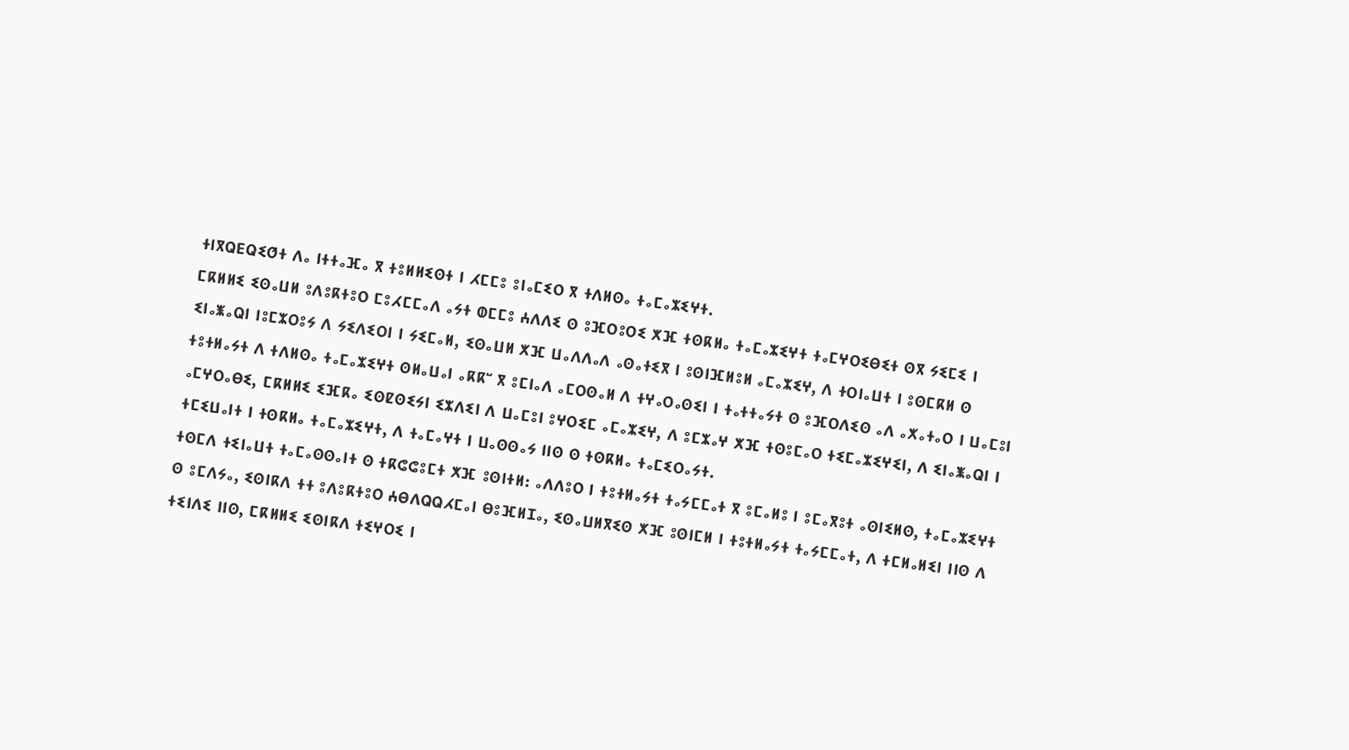ⵜⵏⴳⵕⴹⵕⵉⵚⵜ ⴷⴰ ⵏⵜⵜⴰⴼⴰ ⴳ ⵜⵓⵍⵍⵉⵙⵜ ⵏ ⵃⵎⵎⵓ ⵓⵏⴰⵎⵉⵔ ⴳ ⵜⴷⵍⵙⴰ ⵜⴰⵎⴰⵣⵉⵖⵜ.
ⵎⴽⵍⵍⵉ ⵉⵙⴰⵡⵍ ⵓⴷⵓⴽⵜⵓⵔ ⵎⵓⵃⵎⵎⴰⴷ ⴰⵢⵜ ⵀⵎⵎⵓ ⵄⴷⴷⵉ ⵙ ⵓⴼⵔⵓⵔⵉ ⵅⴼ ⵜⵙⴽⵍⴰ ⵜⴰⵎⴰⵣⵉⵖⵜ ⵜⴰⵎⵖⵔⵉⴱⵉⵜ ⵙⴳ ⵢⵉⵎⵉ ⵏ ⵉⵏⴰⵥⴰⵕⵏ ⵏⵓⵎⵣⵔⵓⵢ ⴷ ⵢⵉⴷⵉⵔⵏ ⵏ ⵢⵉⵎⴰⵍ, ⵉⵙⴰⵡⵍ ⵅⴼ ⵡⴰⴷⴷⴰⴷ ⴰⵙⴰⵜⵉⴳ ⵏ ⵓⵙⵏⴼⵍⵓⵍ ⴰⵎⴰⵣⵉⵖ, ⴷ ⵜⵔⵏⴰⵡⵜ ⵏ ⵓⵙⵎⴽⵍ ⵙ ⵜⵓⵜⵍⴰⵢⵜ ⴷ ⵜⴷⵍⵙⴰ ⵜⴰⵎⴰⵣⵉⵖⵜ ⵙⵍⴰⵡⴰⵏ ⴰⴽⴽⵯ ⴳ ⵓⵎⵏⴰⴷ ⴰⵎⵔⵙⴰⵍ ⴷ ⵜⵖⴰⵔⴰⵙⵉⵏ ⵏ ⵜⴰⵜⵜⴰⵢⵜ ⵙ ⵓⴼⵔⴷⵉⵙ ⴰⴷ ⴰⵅⴰⵜⴰⵔ ⵏ ⵡⴰⵎⵓⵏ ⴰⵎⵖⵔⴰⴱⵉ, ⵎⴽⵍⵍⵉ ⵉⴼⴽⴰ ⵉⵙⵇⵙⵉⵢⵏ ⵉⵣⴷⵉⵏ ⴷ ⵡⴰⵎⵓⵏ ⵓⵖⵔⵉⵎ ⴰⵎⴰⵣⵉⵖ, ⴷ ⵓⵎⵣⴰⵖ ⵅⴼ ⵜⵙⵓⵎⴰⵔ ⵜⵉⵎⴰⵣⵉⵖⵉⵏ, ⴷ ⵉⵏⴰⵥⴰⵕⵏ ⵏ ⵜⵎⵉⵡⴰⵏⵜ ⵏ ⵜⵙⴽⵍⴰ ⵜⴰⵎⴰⵣⵉⵖⵜ, ⴷ ⵜⴰⵎⴰⵖⵜ ⵏ ⵡⴰⵙⵙⴰⵢ ⵏⵏⵙ ⵙ ⵜⵙⴽⵍⴰ ⵜⴰⵎⵉⵔⴰⵢⵜ.
ⵜⵙⵎⴷ ⵜⵉⵏⴰⵡⵜ ⵜⴰⵎⴰⵙⵙⴰⵏⵜ ⵙ ⵜⴽⵛⵛⵓⵎⵜ ⵅⴼ ⵓⵙⵏⵜⵍ: ⴰⴷⴷⵓⵔ ⵏ ⵜⵓⵜⵍⴰⵢⵜ ⵜⴰⵢⵎⵎⴰⵜ ⴳ ⵓⵎⴰⵍⵓ ⵏ ⵓⵎⴰⴳⵓⵜ ⴰⵙⵏⵉⵍⵙ, ⵜⴰⵎⴰⵣⵉⵖⵜ ⵙ ⵓⵎⴷⵢⴰ, ⵉⵙⵏⴽⴷ ⵜⵜ ⵓⴷⵓⴽⵜⵓⵔ ⵄⴱⴷⵕⵕⵃⵎⴰⵏ ⴱⵓⴼⵍⵊⴰ, ⵉⵙⴰⵡⵍⴳⵉⵙ ⵅⴼ ⵓⵙⵏⵎⵍ ⵏ ⵜⵓⵜⵍⴰⵢⵜ ⵜⴰⵢⵎⵎⴰⵜ, ⴷ ⵜⵎⵍⴰⵍⵉⵏ ⵏⵏⵙ ⴷ ⵜⵉⵏⴷⵉ ⵏⵏⵙ, ⵎⴽⵍⵍⵉ ⵉⵙⵏⴽⴷ ⵜⵉⵖⵔⵉ ⵏ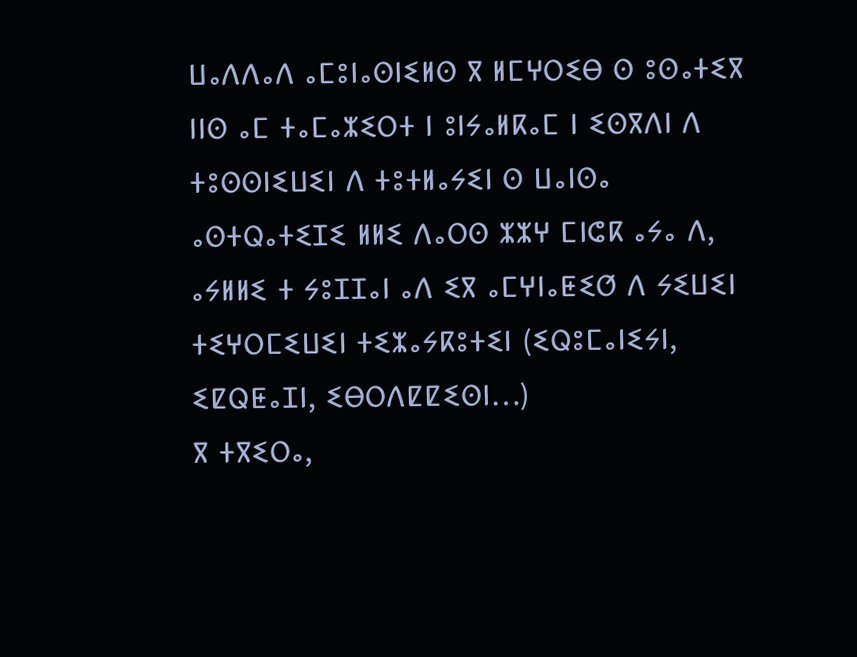ⵡⴰⴷⴷⴰⴷ ⴰⵎⵓⵏⴰⵙⵏⵉⵍⵙ ⴳ ⵍⵎⵖⵔⵉⴱ ⵙ ⵓⵙⴰⵜⵉⴳ ⵏⵏⵙ ⴰⵎ ⵜⴰⵎⴰⵣⵉⵔⵜ ⵏ ⵓⵏⵢⴰⵍⴽⴰⵎ ⵏ ⵉⵙⴳⴷⵏ ⴷ ⵜⵓⵙⵙⵏⵉⵡⵉⵏ ⴷ ⵜⵓⵜⵍⴰⵢⵉⵏ ⵙ ⵡⴰⵏⵙⴰ ⴰⵙⵜⵕⴰⵜⵉⵊⵉ ⵍⵍⵉ ⴷⴰⵔⵙ ⵣⵣⵖ ⵎⵏⵛⴽ ⴰⵢⴰ ⴷ, ⴰⵢⵍⵍⵉ ⵜ ⵢⵓⵊⵊⴰⵏ ⴰⴷ ⵉⴳ ⴰⵎⵖⵏⴰⵟⵉⵚ ⴷ ⵢⵉⵡⵉⵏ ⵜⵉⵖⵔⵎⵉⵡⵉⵏ ⵜⵉⵣⴰⵢⴽⵓⵜⵉⵏ (ⵉⵕⵓⵎⴰⵏⵉⵢⵏ, ⵉⵇⵕⵟⴰⵊⵏ, ⵉⴱⵔⴷⵇⵇⵉⵙⵏ…)
ⴳ ⵜⴳⵉⵔⴰ,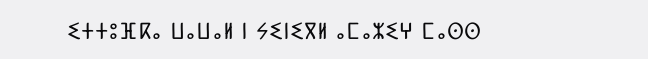ⵉⵜⵜⵓⴼⴽⴰ ⵡⴰⵡⴰⵍ ⵏ ⵢⵉⵏⵉⴳⵍ ⴰⵎⴰⵣⵉⵖ ⵎⴰⵙⵙ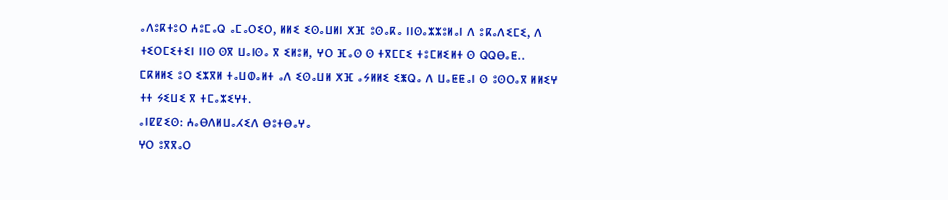ⴰⴷⵓⴽⵜⵓⵔ ⵄⵓⵎⴰⵕ ⴰⵎⴰⵔⵉⵔ, ⵍⵍⵉ ⵉⵙⴰⵡⵍⵏ ⵅⴼ ⵓⵙⴰⴽⴰ ⵏⵏⵙⴰⵣⵣⵓⵍⴰⵏ ⴷ ⵓⴽⴰⴷⵉⵎⵉ, ⴷ ⵜⵉⵔⵎⵉⵜⵉⵏ ⵏⵏⵙ ⵙⴳ ⵡⴰⵏⵙⴰ ⴳ ⵉⵍⵓⵍ, ⵖⵔ ⴼⴰⵙ ⵙ ⵜⴳⵎⵎⵉ ⵜⵓⵎⵍⵉⵍⵜ ⵙ ⵕⵕⴱⴰⵟ.. ⵎⴽⵍⵍⵉ ⵓⵔ ⵉⵣⴳⵍ ⵜⴰⵡⵀⴰⵍⵜ ⴰⴷ ⵉⵙⴰⵡⵍ ⵅⴼ ⴰⵢⵍⵍⵉ ⵉⵥⵕⴰ ⴷ ⵡⴰⵟⵟⴰⵏ ⵙ ⵓⵙⵔⴰⴳ ⵍⵍⵉⵖ ⵜⵜ ⵢⵉⵡⵉ ⴳ ⵜⵎⴰⵣⵉⵖⵜ.
ⴰⵏⵇⵇⵉⵙ: ⵄⴰⴱⴷⵍⵡⴰⵃⵉⴷ ⴱⵓⵜⴱⴰⵖⴰ
ⵖⵔ ⵓⴳⴳⴰⵔ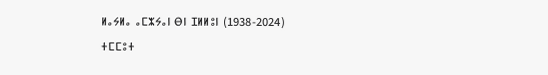ⵍⴰⵢⵍⴰ ⴰⵎⵣⵢⴰⵏ ⴱⵏ ⵊⵍⵍⵓⵏ (1938-2024)
ⵜⵎⵎⵓⵜ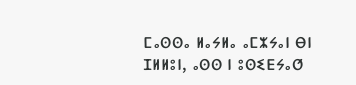ⵎⴰⵙⵙⴰ ⵍⴰⵢⵍⴰ ⴰⵎⵣⵢⴰⵏ ⴱⵏ ⵊⵍⵍⵓⵏ, ⴰⵙⵙ ⵏ ⵓⵙⵉⴹⵢⴰⵚ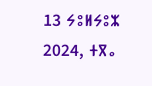13 ⵢⵓⵍⵢⵓⵣ 2024, ⵜⴳⴰ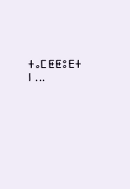ⵜⴰⵎⵟⵟⵓⴹⵜ ⵏ ...